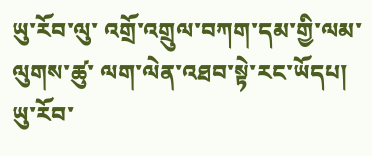ཡུ་རོབ་ལུ་ འགྲོ་འགྲུལ་བཀག་དམ་གྱི་ལམ་ལུགས་ཚུ་ ལག་ལེན་འཐབ་སྟེ་རང་ཡོདཔ།
ཡུ་རོབ་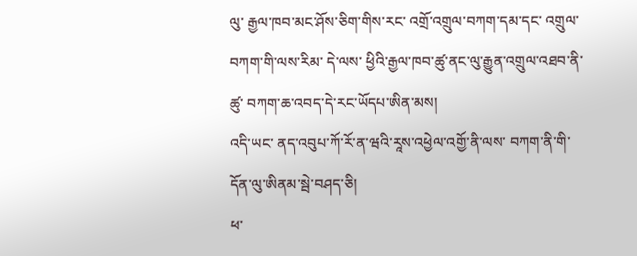ལུ་ རྒྱལ་ཁབ་མང་ཤོས་ཅིག་གིས་རང་ འགྲོ་འགྲུལ་བཀག་དམ་དང་ འགྲུལ་བཀག་གི་ལས་རིམ་ དེ་ལས་ ཕྱིའི་རྒྱལ་ཁབ་ཚུ་ནང་ལུ་རྒྱུན་འགྲུལ་འཐབ་ནི་ཚུ་ བཀག་ཆ་འབད་དེ་རང་ཡོདཔ་ཨིན་མས།
འདི་ཡང་ ནད་འབུཔ་ཀོ་རོ་ན་ཝའི་རཱས་འཕྱེལ་འགྱོ་ནི་ལས་ བཀག་ནི་གི་དོན་ལུ་ཨིནམ་སྦེ་བཤད་ཅི།
ཕ་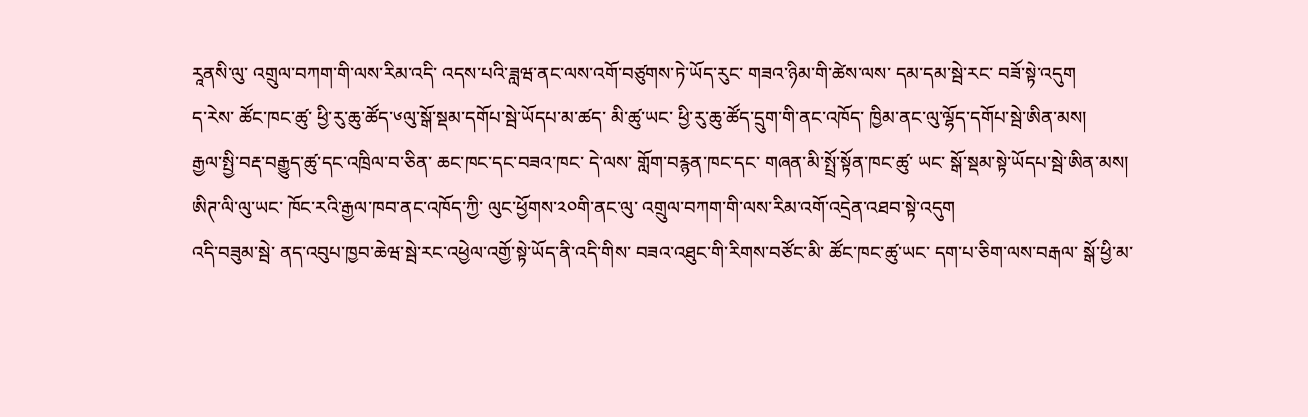རཱནསི་ལུ་ འགྲུལ་བཀག་གི་ལས་རིམ་འདི་ འདས་པའི་ཟླཝ་ནང་ལས་འགོ་བཙུགས་ཏེ་ཡོད་རུང་ གཟའ་ཉིམ་གི་ཚེས་ལས་ དམ་དམ་སྦེ་རང་ བཟོ་སྟེ་འདུག
ད་རེས་ ཚོང་ཁང་ཚུ་ ཕྱི་རུ་ཆུ་ཚོད་༦ལུ་སྒོ་སྡམ་དགོཔ་སྦེ་ཡོདཔ་མ་ཚད་ མི་ཚུ་ཡང་ ཕྱི་རུ་ཆུ་ཚོད་དྲུག་གི་ནང་འཁོད་ ཁྱིམ་ནང་ལུ་ལྷོད་དགོཔ་སྦེ་ཨིན་མས།
རྒྱལ་སྤྱི་བརྡ་བརྒྱུད་ཚུ་དང་འཁྲིལ་བ་ཅིན་ ཆང་ཁང་དང་བཟའ་ཁང་ དེ་ལས་ གློག་བརྙན་ཁང་དང་ གཞན་མི་སྤྲོ་སྟོན་ཁང་ཚུ་ ཡང་ སྒོ་སྡམ་སྟེ་ཡོདཔ་སྦེ་ཨིན་མས།
ཨིཊ་ལི་ལུ་ཡང་ ཁོང་རའི་རྒྱལ་ཁབ་ནང་འཁོད་ཀྱི་ ལུང་ཕྱོགས་༢༠གི་ནང་ལུ་ འགྲུལ་བཀག་གི་ལས་རིམ་འགོ་འདྲེན་འཐབ་སྟེ་འདུག
འདི་བཟུམ་སྦེ་ ནད་འབུཔ་ཁྱབ་ཆེཝ་སྦེ་རང་འཕྱེལ་འགྱོ་སྟེ་ཡོད་ནི་འདི་གིས་ བཟའ་འཐུང་གི་རིགས་བཙོང་མི་ ཚོང་ཁང་ཚུ་ཡང་ དག་པ་ཅིག་ལས་བརྒལ་ སྒོ་ཕྱི་མ་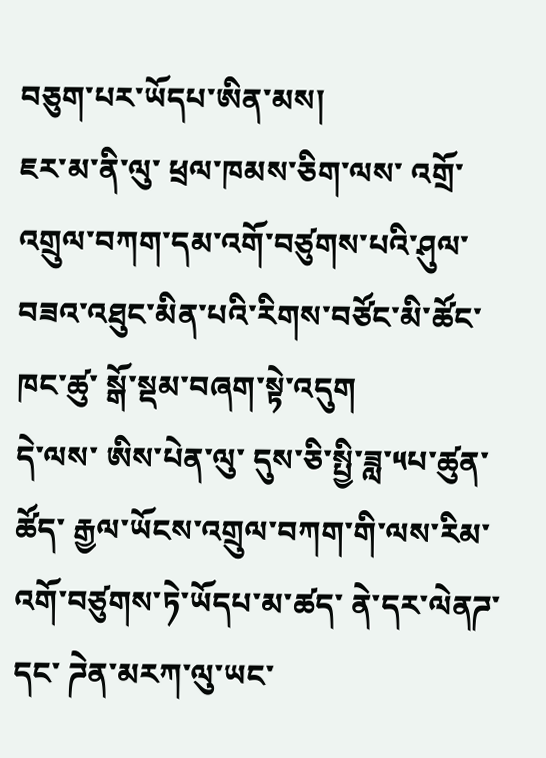བཅུག་པར་ཡོདཔ་ཨིན་མས།
ཇར་མ་ནི་ལུ་ ཕྲལ་ཁམས་ཅིག་ལས་ འགྲོ་འགྲུལ་བཀག་དམ་འགོ་བཙུགས་པའི་ཤུལ་ བཟའ་འཐུང་མིན་པའི་རིགས་བཙོང་མི་ཚོང་ཁང་ཚུ་ སྒོ་སྡམ་བཞག་སྟེ་འདུག
དེ་ལས་ ཨིས་པེན་ལུ་ དུས་ཅི་སྤྱི་ཟླ་༥པ་ཚུན་ཚོད་ རྒྱལ་ཡོངས་འགྲུལ་བཀག་གི་ལས་རིམ་འགོ་བཙུགས་ཏེ་ཡོདཔ་མ་ཚད་ ནེ་དར་ལེནཌ་དང་ ཌེན་མརཀ་ལུ་ཡང་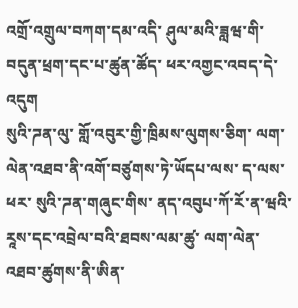འགྲོ་འགྲུལ་བཀག་དམ་འདི་ ཤུལ་མའི་ཟླཝ་གི་བདུན་ཕྲག་དང་པ་ཚུན་ཚོད་ ཕར་འགྱང་འབད་དེ་འདུག
སུའི་ཌན་ལུ་ གློ་འབུར་གྱི་ཁྲིམས་ལུགས་ཅིག་ ལག་ལེན་འཐབ་ནི་འགོ་བཙུགས་ཏེ་ཡོདཔ་ལས་ ད་ལས་ཕར་ སུའི་ཌན་གཞུང་གིས་ ནད་འབུཔ་ཀོ་རོ་ན་ཝའི་རཱས་དང་འབྲེལ་བའི་ཐབས་ལམ་ཚུ་ ལག་ལེན་འཐབ་ཚུགས་ནི་ཨིན་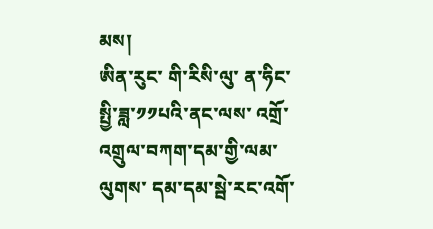མས།
ཨིན་རུང་ གི་རིསི་ལུ་ ན་ཧིང་སྤྱི་ཟླ་༡༡པའི་ནང་ལས་ འགྲོ་འགྲུལ་བཀག་དམ་གྱི་ལམ་ལུགས་ དམ་དམ་སྦེ་རང་འགོ་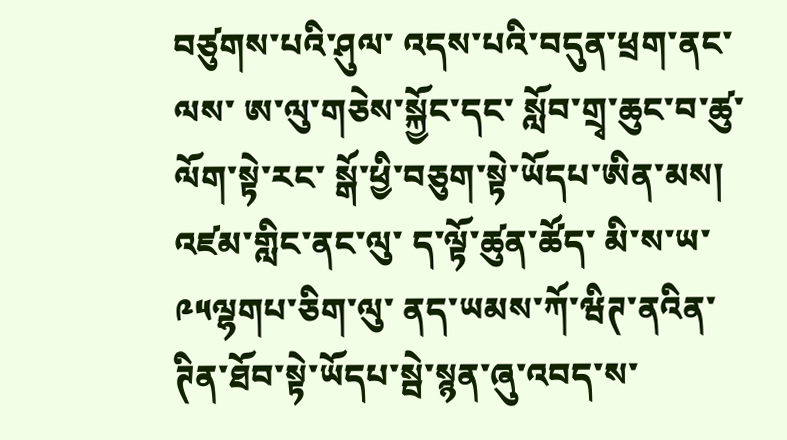བཙུགས་པའི་ཤུལ་ འདས་པའི་བདུན་ཕྲག་ནང་ལས་ ཨ་ལུ་གཅེས་སྐྱོང་དང་ སློབ་གྲྭ་ཆུང་བ་ཚུ་ ལོག་སྟེ་རང་ སྒོ་ཕྱི་བཅུག་སྟེ་ཡོདཔ་ཨིན་མས།
འཛམ་གླིང་ནང་ལུ་ ད་ལྟོ་ཚུན་ཚོད་ མི་ས་ཡ་༩༥ལྷགཔ་ཅིག་ལུ་ ནད་ཡམས་ཀོ་ཝིཊ་ནའིན་ཊིན་ཐོབ་སྟེ་ཡོདཔ་སྦེ་སྙན་ཞུ་འབད་ས་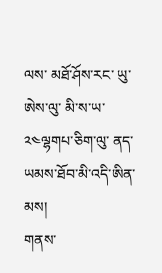ལས་ མཐོ་ཤོས་རང་ ཡུ་ཨེས་ལུ་ མི་ས་ཡ་༢༤ལྷགཔ་ཅིག་ལུ་ ནད་ཡམས་ཐོབ་མི་འདི་ཨིན་མས།
གནས་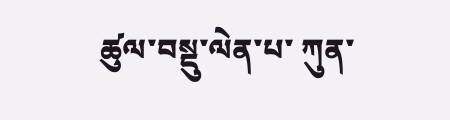ཚུལ་བསྡུ་ལེན་པ་ ཀུན་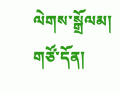ལེགས་སྒྲོལམ།
གཙོ་དོན།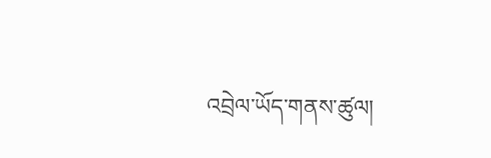འབྲེལ་ཡོད་གནས་ཚུལ།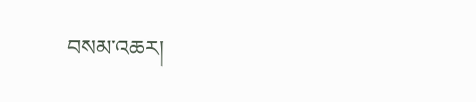བསམ་འཆར།